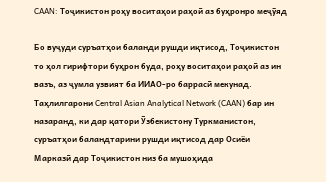CAAN: Тоҷикистон роҳу воситаҳои раҳоӣ аз буҳронро меҷӯяд

Бо вуҷуди суръатҳои баланди рушди иқтисод, Тоҷикистон то ҳол гирифтори буҳрон буда, роҳу воситаҳои раҳоӣ аз ин вазъ, аз ҷумла узвият ба ИИАО-ро баррасӣ мекунад. Таҳлилгарони Central Asian Analytical Network (CAAN) бар ин назаранд, ки дар қатори Ӯзбекистону Туркманистон, суръатҳои баландтарини рушди иқтисод дар Осиёи Марказӣ дар Тоҷикистон низ ба мушоҳида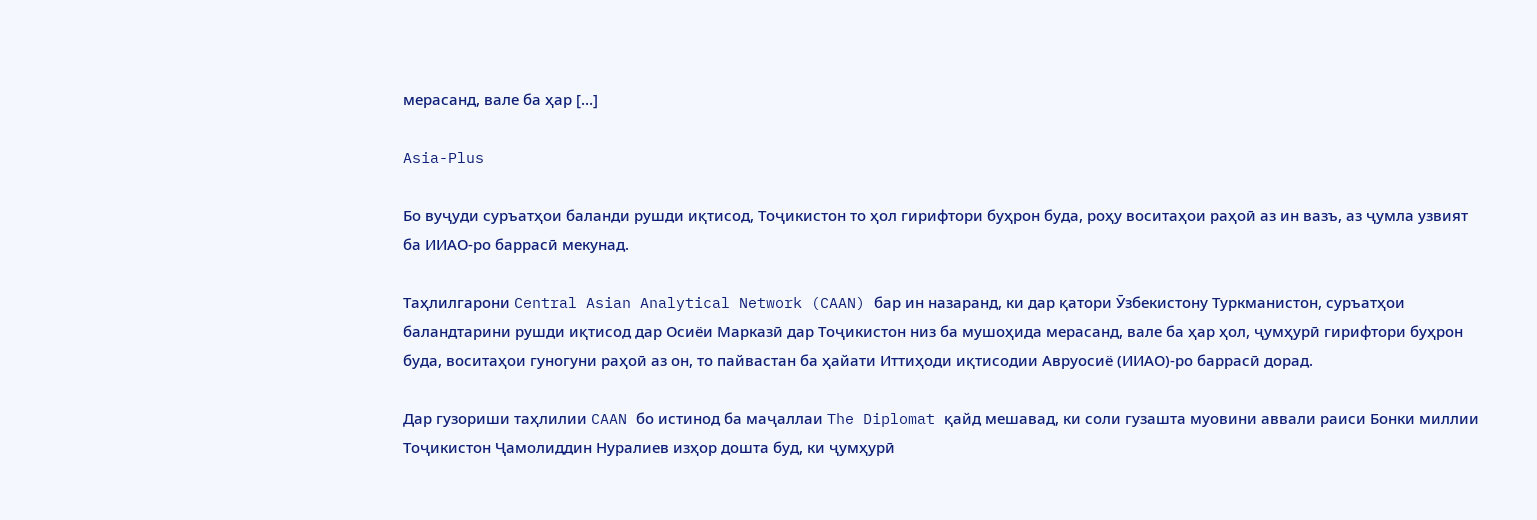мерасанд, вале ба ҳар […]

Asia-Plus

Бо вуҷуди суръатҳои баланди рушди иқтисод, Тоҷикистон то ҳол гирифтори буҳрон буда, роҳу воситаҳои раҳоӣ аз ин вазъ, аз ҷумла узвият ба ИИАО-ро баррасӣ мекунад.

Таҳлилгарони Central Asian Analytical Network (CAAN) бар ин назаранд, ки дар қатори Ӯзбекистону Туркманистон, суръатҳои баландтарини рушди иқтисод дар Осиёи Марказӣ дар Тоҷикистон низ ба мушоҳида мерасанд, вале ба ҳар ҳол, ҷумҳурӣ гирифтори буҳрон буда, воситаҳои гуногуни раҳоӣ аз он, то пайвастан ба ҳайати Иттиҳоди иқтисодии Авруосиё (ИИАО)-ро баррасӣ дорад.

Дар гузориши таҳлилии CAAN бо истинод ба маҷаллаи The Diplomat қайд мешавад, ки соли гузашта муовини аввали раиси Бонки миллии Тоҷикистон Ҷамолиддин Нуралиев изҳор дошта буд, ки ҷумҳурӣ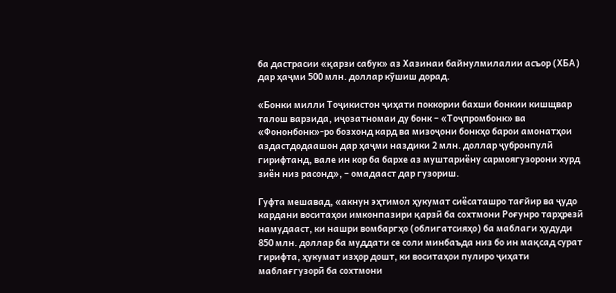ба дастрасии «қарзи сабук» аз Хазинаи байнулмилалии асъор (ХБА) дар ҳаҷми 500 млн. доллар кӯшиш дорад.

«Бонки милли Тоҷикистон ҷиҳати поккории бахши бонкии кишщвар талош варзида, иҷозатномаи ду бонк – «Тоҷпромбонк» ва «Фононбонк»-ро бозхонд кард ва мизоҷони бонкҳо барои амонатҳои аздастдодаашон дар ҳаҷми наздики 2 млн. доллар ҷубронпулӣ гирифтанд, вале ин кор ба бархе аз муштариёну сармоягузорони хурд зиён низ расонд», – омадааст дар гузориш.

Гуфта мешавад, «акнун эҳтимол ҳукумат сиёсаташро тағйир ва ҷудо кардани воситаҳои имконпазири қарзӣ ба сохтмони Роғунро тарҳрезӣ намудааст, ки нашри вомбаргҳо (облигатсияҳо) ба маблаги ҳудуди 850 млн. доллар ба муддати се соли минбаъда низ бо ин мақсад сурат гирифта, ҳукумат изҳор дошт, ки воситаҳои пулиро ҷиҳати маблағгузорӣ ба сохтмони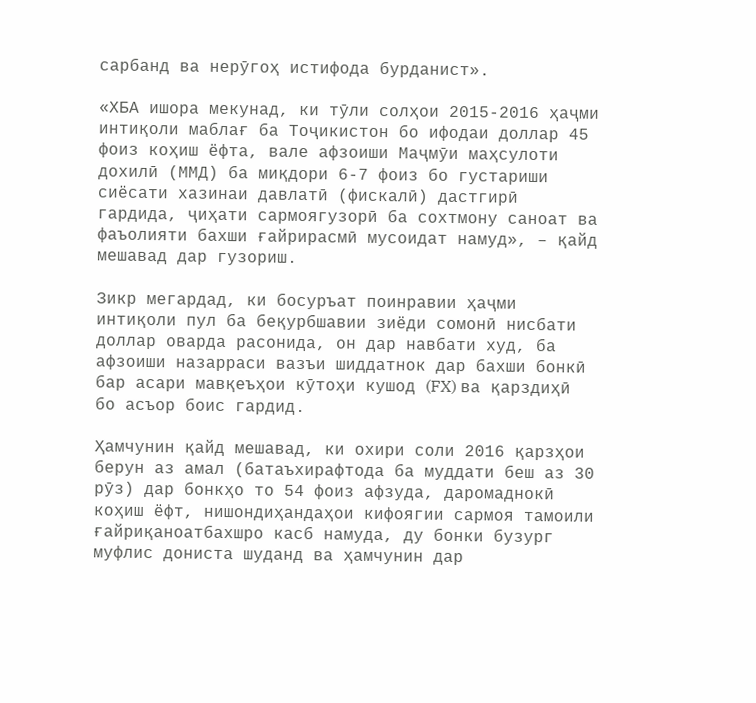сарбанд ва нерӯгоҳ истифода бурданист».

«ХБА ишора мекунад, ки тӯли солҳои 2015-2016 ҳаҷми интиқоли маблағ ба Тоҷикистон бо ифодаи доллар 45 фоиз коҳиш ёфта, вале афзоиши Маҷмӯи маҳсулоти дохилӣ (ММД) ба миқдори 6-7 фоиз бо густариши сиёсати хазинаи давлатӣ (фискалӣ) дастгирӣ гардида, ҷиҳати сармоягузорӣ ба сохтмону саноат ва фаъолияти бахши ғайрирасмӣ мусоидат намуд», – қайд мешавад дар гузориш.

Зикр мегардад, ки босуръат поинравии ҳаҷми интиқоли пул ба беқурбшавии зиёди сомонӣ нисбати доллар оварда расонида, он дар навбати худ, ба афзоиши назарраси вазъи шиддатнок дар бахши бонкӣ бар асари мавқеъҳои кӯтоҳи кушод (FX) ва қарздиҳӣ бо асъор боис гардид.

Ҳамчунин қайд мешавад, ки охири соли 2016 қарзҳои берун аз амал (батаъхирафтода ба муддати беш аз 30 рӯз) дар бонкҳо то 54 фоиз афзуда, даромаднокӣ коҳиш ёфт, нишондиҳандаҳои кифоягии сармоя тамоили ғайриқаноатбахшро касб намуда, ду бонки бузург муфлис дониста шуданд ва ҳамчунин дар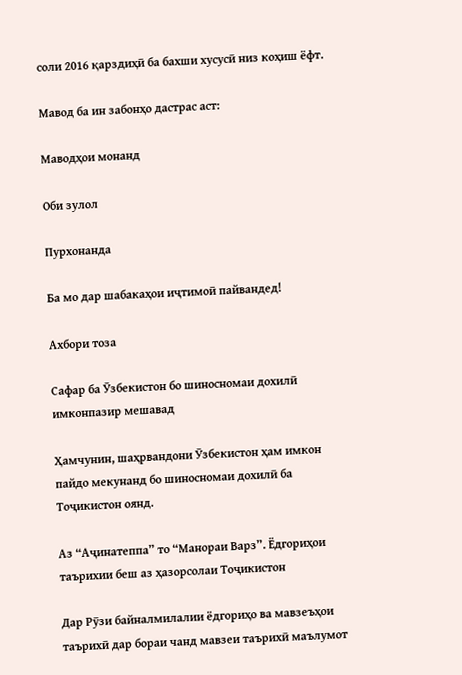соли 2016 қарздиҳӣ ба бахши хусусӣ низ коҳиш ёфт.

Мавод ба ин забонҳо дастрас аст:

Маводҳои монанд

Оби зулол

Пурхонанда

Ба мо дар шабакаҳои иҷтимоӣ пайвандед!

Ахбори тоза

Сафар ба Ӯзбекистон бо шиносномаи дохилӣ имконпазир мешавад

Ҳамчунин, шаҳрвандони Ӯзбекистон ҳам имкон пайдо мекунанд бо шиносномаи дохилӣ ба Тоҷикистон оянд.

Аз “Аҷинатеппа” то “Манораи Варз”. Ёдгориҳои таърихии беш аз ҳазорсолаи Тоҷикистон

Дар Рӯзи байналмилалии ёдгориҳо ва мавзеъҳои таърихӣ дар бораи чанд мавзеи таърихӣ маълумот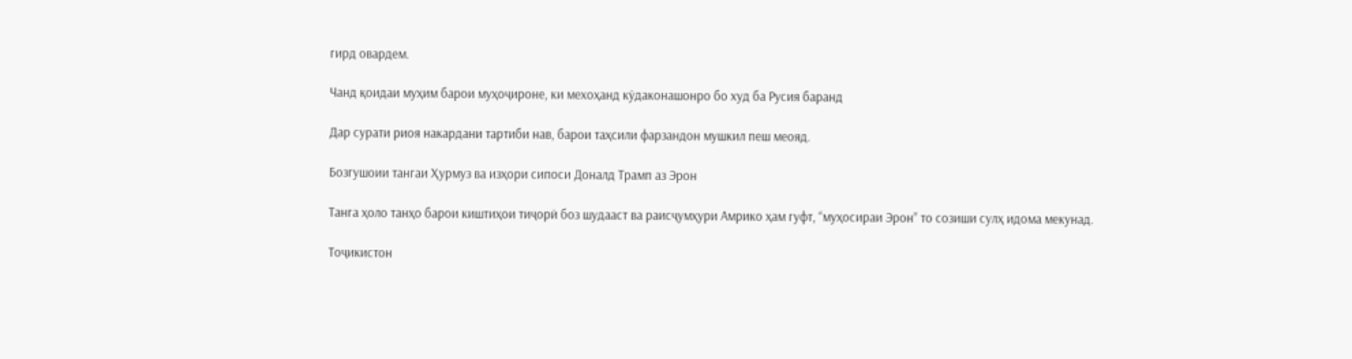гирд овардем.

Чанд қоидаи муҳим барои муҳоҷироне, ки мехоҳанд кӯдаконашонро бо худ ба Русия баранд

Дар сурати риоя накардани тартиби нав, барои таҳсили фарзандон мушкил пеш меояд.

Бозгушоии тангаи Ҳурмуз ва изҳори сипоси Доналд Трамп аз Эрон

Танга ҳоло танҳо барои киштиҳои тиҷорӣ боз шудааст ва раисҷумҳури Амрико ҳам гуфт, “муҳосираи Эрон” то созиши сулҳ идома мекунад.

Тоҷикистон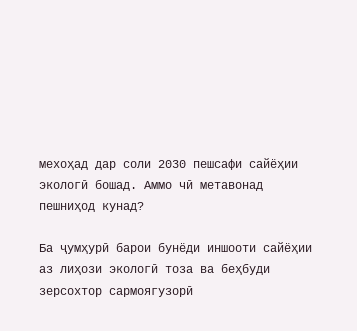мехоҳад дар соли 2030 пешсафи сайёҳии экологӣ бошад. Аммо чӣ метавонад пешниҳод кунад?

Ба ҷумҳурӣ барои бунёди иншооти сайёҳии аз лиҳози экологӣ тоза ва беҳбуди зерсохтор сармоягузорӣ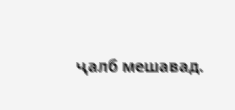ҷалб мешавад.